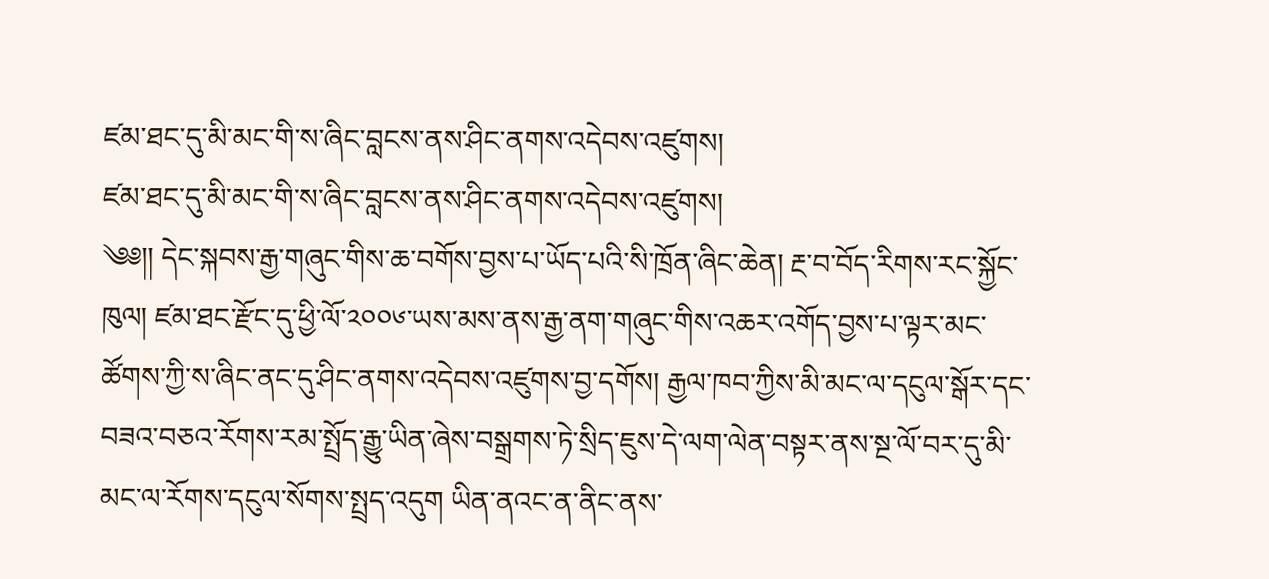ཛམ་ཐང་དུ་མི་མང་གི་ས་ཞིང་བླངས་ནས་ཤིང་ནགས་འདེབས་འཛུགས།
ཛམ་ཐང་དུ་མི་མང་གི་ས་ཞིང་བླངས་ནས་ཤིང་ནགས་འདེབས་འཛུགས།
༄༅།། དེང་སྐབས་རྒྱ་གཞུང་གིས་ཆ་བགོས་བྱས་པ་ཡོད་པའི་སི་ཁྲོན་ཞིང་ཆེན། རྔ་བ་བོད་རིགས་རང་སྐྱོང་ཁུལ། ཛམ་ཐང་རྫོང་དུ་ཕྱི་ལོ་༢༠༠༦་ཡས་མས་ནས་རྒྱ་ནག་གཞུང་གིས་འཆར་འགོད་བྱས་པ་ལྟར་མང་ཚོགས་ཀྱི་ས་ཞིང་ནང་དུ་ཤིང་ནགས་འདེབས་འཛུགས་བྱ་དགོས། རྒྱལ་ཁབ་ཀྱིས་མི་མང་ལ་དངུལ་སྒོར་དང་བཟའ་བཅའ་རོགས་རམ་སྤྲོད་རྒྱུ་ཡིན་ཞེས་བསྒྲགས་ཏེ་སྲིད་ཇུས་དེ་ལག་ལེན་བསྟར་ནས་སྔ་ལོ་བར་དུ་མི་མང་ལ་རོགས་དངུལ་སོགས་སྤྲད་འདུག ཡིན་ནའང་ན་ནིང་ནས་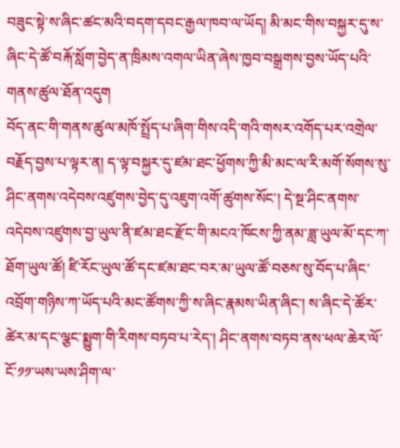བཟུང་སྟེ་ས་ཞིང་ཚང་མའི་བདག་དབང་རྒྱལ་ཁབ་ལ་ཡོད། མི་མང་གིས་བསྐྱར་དུ་ས་ཞིང་དེ་ཚོ་བརྐོ་སློག་བྱེད་ན་ཁྲིམས་འགལ་ཡིན་ཞེས་ཁྱབ་བསྒྲགས་བྱས་ཡོད་པའི་གནས་ཚུལ་ཐོན་འདུག
བོད་ནང་གི་གནས་ཚུལ་མཁོ་སྤྲོད་པ་ཞིག་གིས་འདི་གའི་གསར་འགོད་པར་འགྲེལ་བརྗོད་བྱས་པ་ལྟར་ན། ད་ལྟ་བསྐྱར་དུ་ཛམ་ཐང་ཕྱོགས་ཀྱི་མི་མང་ལ་རི་མགོ་སོགས་སུ་ཤིང་ནགས་འདེབས་འཛུགས་བྱེད་དུ་འཇུག་འགོ་ཚུགས་སོང་། དེ་སྔ་ཤིང་ནགས་འདེབས་འཛུགས་བྱ་ཡུལ་ནི་ཛམ་ཐང་རྫོང་གི་མངའ་ཁོངས་ཀྱི་ནམ་ཟླ་ཡུལ་མོ་དང་ཀ་ཐོག་ཡུལ་ཚོ། ཛི་རོང་ཡུལ་ཚོ་དང་ཛམ་ཐང་བར་མ་ཡུལ་ཚོ་བཅས་སུ་བོད་པ་ཞིང་འབྲོག་གཉིས་ཀ་ཡོད་པའི་མང་ཚོགས་ཀྱི་ས་ཞིང་རྣམས་ཡིན་ཞིང་། ས་ཞིང་དེ་ཚོར་ཚེར་མ་དང་ལྕང་སྨྱུག་གི་རིགས་བཏབ་པ་རེད་། ཤིང་ནགས་བཏབ་ནས་ཕལ་ཆེར་ལོ་ངོ་༡༡་ཡས་ཡས་ཤིག་ལ་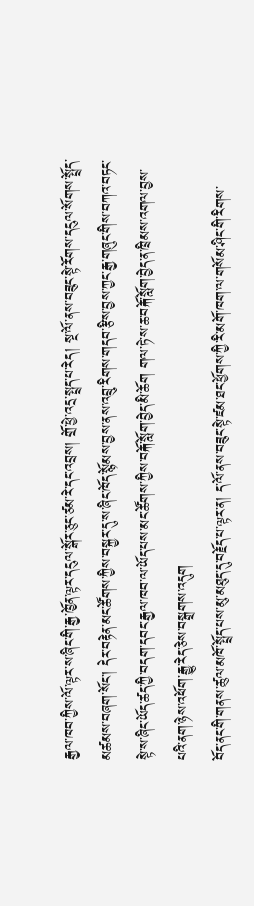རྒྱལ་ཁབ་ཀྱིས་ལོ་ལྟར་ས་ཞིང་གི་རྒྱ་ཁྱོན་ལྟར་དངུལ་སྒོར་ཅུང་ཙམ་རེ་དང་འབྲས། གྲོ་ཕྱེ་འདྲ་སྤྲད་པ་རེད། སྔ་ལོ་ནས་བཟུང་སྟེ་རོགས་དངུལ་སོགས་སྤྲོད་མཚམས་བཞག་སོང་། དེར་བརྟེན་མང་ཚོགས་ཀྱིས་བསྐྱར་དུ་ས་ཞིང་ཁོད་སྙོམས་བྱས་ནས་འབྲུ་རིགས་གདབ་རྩིས་བྱས་ཀྱང་རྒྱ་གཞུང་གིས་བཀའ་བཏང་སྟེ་ས་ཞིང་ཡོད་ཚད་ཀྱི་བདག་དབང་རྒྱལ་ཁབ་ལ་ཡོད་པས་མང་ཚོགས་ཀྱིས་བརྐོ་སློག་བྱེད་མི་ཆོག གལ་ཏེ་ས་ཆ་བརྐོ་སློག་བྱེད་ན་ཁྲིམས་འགལ་བྱས་པའི་ནག་ཉེས་འཕོག་རྒྱུ་རེད་ཅེས་བསྒྲགས་འདུག
བོད་ནང་གི་གནས་ཚུལ་མཁོ་སྤྲོད་པས་མུ་མཐུད་དུ་བརྗོད་པ་ལྟར་ན། ད་ལོ་ནས་བཟུང་སྟེ་ཛམ་ཐང་ཕྱོགས་ཀྱི་རི་མགོ་ཁག་ལ་གསོམ་ཤིང་གི་རིགས་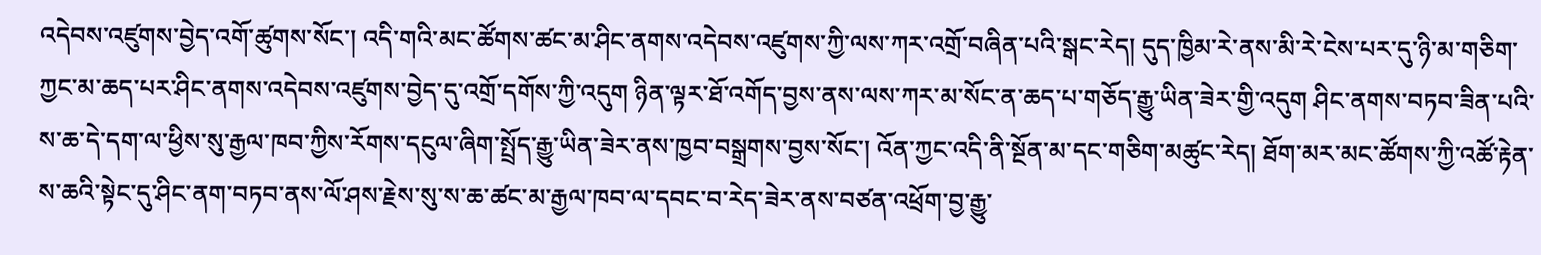འདེབས་འཛུགས་བྱེད་འགོ་ཚུགས་སོང་། འདི་གའི་མང་ཚོགས་ཚང་མ་ཤིང་ནགས་འདེབས་འཛུགས་ཀྱི་ལས་ཀར་འགྲོ་བཞིན་པའི་སྒང་རེད། དུད་ཁྱིམ་རེ་ནས་མི་རེ་ངེས་པར་དུ་ཉི་མ་གཅིག་ཀྱང་མ་ཆད་པར་ཤིང་ནགས་འདེབས་འཛུགས་བྱེད་དུ་འགྲོ་དགོས་ཀྱི་འདུག ཉིན་ལྟར་ཐོ་འགོད་བྱས་ནས་ལས་ཀར་མ་སོང་ན་ཆད་པ་གཅོད་རྒྱུ་ཡིན་ཟེར་གྱི་འདུག ཤིང་ནགས་བཏབ་ཟིན་པའི་ས་ཆ་དེ་དག་ལ་ཕྱིས་སུ་རྒྱལ་ཁབ་ཀྱིས་རོགས་དངུལ་ཞིག་སྤྲོད་རྒྱུ་ཡིན་ཟེར་ནས་ཁྱབ་བསྒྲགས་བྱས་སོང་། འོན་ཀྱང་འདི་ནི་སྔོན་མ་དང་གཅིག་མཚུང་རེད། ཐོག་མར་མང་ཚོགས་ཀྱི་འཚོ་རྟེན་ས་ཆའི་སྟེང་དུ་ཤིང་ནག་བཏབ་ནས་ལོ་ཤས་རྗེས་སུ་ས་ཆ་ཚང་མ་རྒྱལ་ཁབ་ལ་དབང་བ་རེད་ཟེར་ནས་བཙན་འཕྲོག་བྱ་རྒྱུ་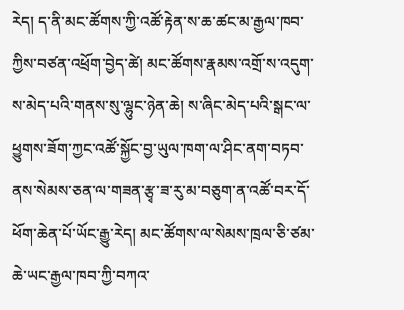རེད། ད་ནི་མང་ཚོགས་ཀྱི་འཚོ་རྟེན་ས་ཆ་ཚང་མ་རྒྱལ་ཁབ་ཀྱིས་བཙན་འཕྲོག་བྱེད་ཚེ། མང་ཚོགས་རྣམས་འགྲོ་ས་འདུག་ས་མེད་པའི་གནས་སུ་ལྷུང་ཉེན་ཆེ། ས་ཞིང་མེད་པའི་སྒང་ལ་ཕྱུགས་ཟོག་ཀྱང་འཚོ་སྐྱོང་བྱ་ཡུལ་ཁག་ལ་ཤིང་ནག་བཏབ་ནས་སེམས་ཅན་ལ་གཟན་རྩྭ་ཟ་རུ་མ་བཅུག་ན་འཚོ་བར་དོ་ཕོག་ཆེན་པོ་ཡོང་རྒྱུ་རེད། མང་ཚོགས་ལ་སེམས་ཁྲལ་ཅི་ཙམ་ཆེ་ཡང་རྒྱལ་ཁབ་ཀྱི་བཀའ་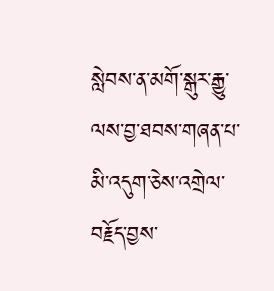སླེབས་ན་མགོ་སྒུར་རྒྱུ་ལས་བྱ་ཐབས་གཞན་པ་མི་འདུག་ཅེས་འགྲེལ་བརྗོད་བྱས་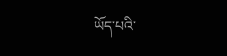ཡོད་པའི་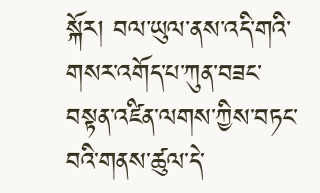སྐོར། བལ་ཡུལ་ནས་འདི་གའི་གསར་འགོད་པ་ཀུན་བཟང་བསྟན་འཛིན་ལགས་ཀྱིས་བཏང་བའི་གནས་ཚུལ་དེ་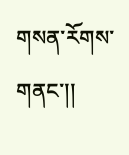གསན་རོགས་གནང་།།